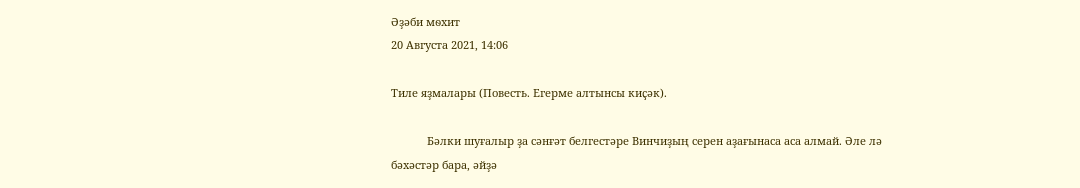Әҙәби мѳхит
20 Августа 2021, 14:06

Тиле яҙмалары (Повесть. Егерме алтынсы киҫәк).

            Бәлки шуғалыр ҙа сәнғәт белгестәре Винчиҙың серен аҙағынаса аса алмай. Әле лә бәхәстәр бара, әйҙә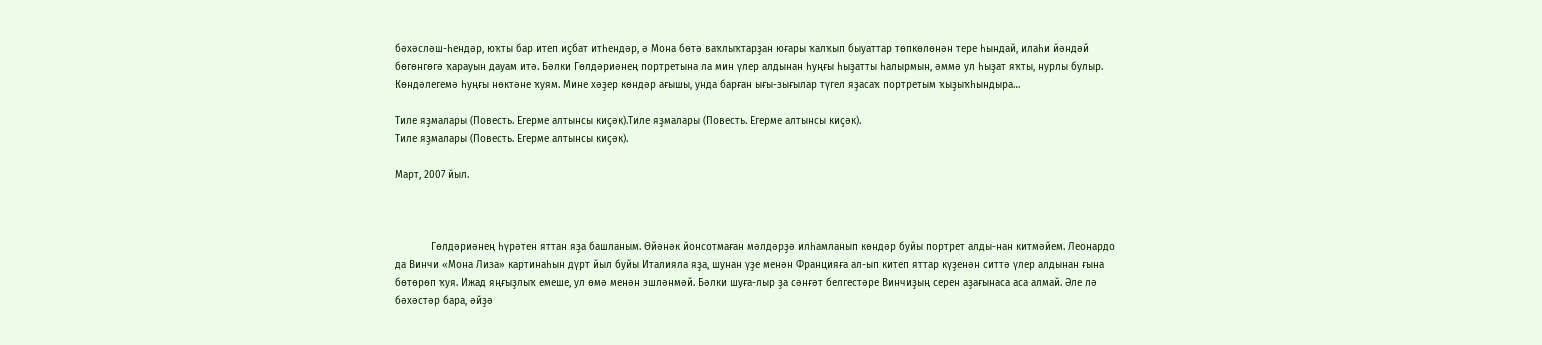бәхәсләш-һендәр, юҡты бар итеп иҫбат итһендәр, ә Мона бөтә ваҡлыҡтарҙан юғары ҡалҡып быуаттар төпкөлөнән тере һындай, илаһи йәндәй бөгөнгөгә ҡарауын дауам итә. Бәлки Гөлдәриәнең портретына ла мин үлер алдынан һуңғы һыҙатты һалырмын, әммә ул һыҙат яҡты, нурлы булыр. Көндәлегемә һуңғы нөктәне ҡуям. Мине хәҙер көндәр ағышы, унда барған ығы-зығылар түгел яҙасаҡ портретым ҡыҙыҡһындыра…

Тиле яҙмалары (Повесть. Егерме алтынсы киҫәк).Тиле яҙмалары (Повесть. Егерме алтынсы киҫәк).
Тиле яҙмалары (Повесть. Егерме алтынсы киҫәк).

Март, 2007 йыл.



            Гөлдәриәнең һүрәтен яттан яҙа башланым. Өйәнәк йонсотмаған мәлдәрҙә илһамланып көндәр буйы портрет алды-нан китмәйем. Леонардо да Винчи «Мона Лиза» картинаһын дүрт йыл буйы Италияла яҙа, шунан үҙе менән Францияға ал-ып китеп яттар күҙенән ситтә үлер алдынан ғына бөтөрөп ҡуя. Ижад яңғыҙлыҡ емеше, ул өмә менән эшләнмәй. Бәлки шуға-лыр ҙа сәнғәт белгестәре Винчиҙың серен аҙағынаса аса алмай. Әле лә бәхәстәр бара, әйҙә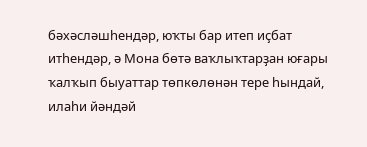бәхәсләшһендәр, юҡты бар итеп иҫбат итһендәр, ә Мона бөтә ваҡлыҡтарҙан юғары ҡалҡып быуаттар төпкөлөнән тере һындай, илаһи йәндәй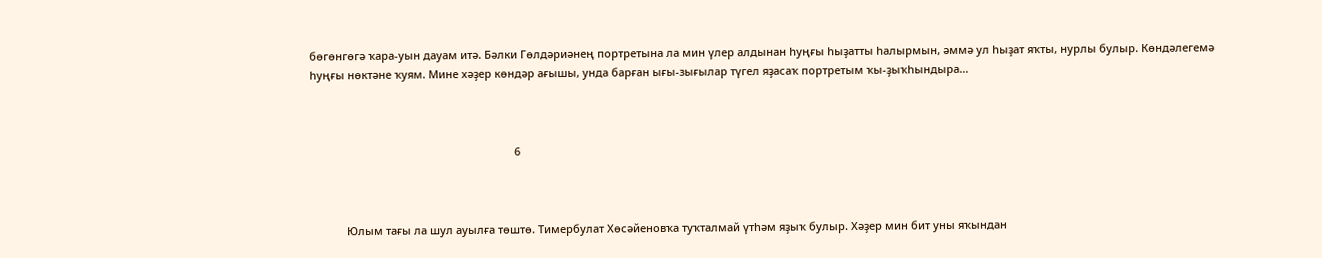бөгөнгөгә ҡара-уын дауам итә. Бәлки Гөлдәриәнең портретына ла мин үлер алдынан һуңғы һыҙатты һалырмын, әммә ул һыҙат яҡты, нурлы булыр. Көндәлегемә һуңғы нөктәне ҡуям. Мине хәҙер көндәр ағышы, унда барған ығы-зығылар түгел яҙасаҡ портретым ҡы-ҙыҡһындыра…



                                                                    6



            Юлым тағы ла шул ауылға төштө. Тимербулат Хөсәйеновҡа туҡталмай үтһәм яҙыҡ булыр. Хәҙер мин бит уны яҡындан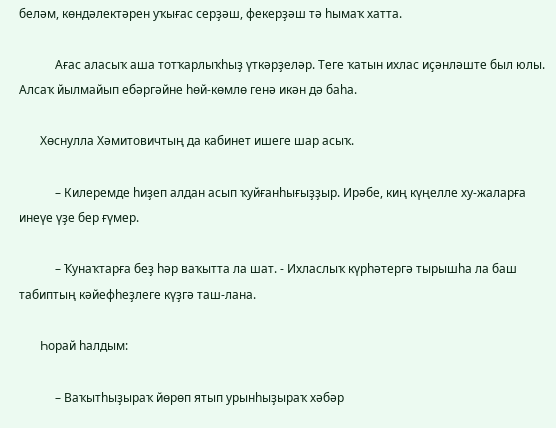беләм, көндәлектәрен уҡығас серҙәш, фекерҙәш тә һымаҡ хатта.

            Ағас аласыҡ аша тотҡарлыҡһыҙ үткәрҙеләр. Теге ҡатын ихлас иҫәнләште был юлы. Алсаҡ йылмайып ебәргәйне һөй-көмлө генә икән дә баһа.

       Хөснулла Хәмитовичтың да кабинет ишеге шар асыҡ.

            – Килеремде һиҙеп алдан асып ҡуйғанһығыҙҙыр. Ирәбе, киң күңелле ху-жаларға инеүе үҙе бер ғүмер.

            – Ҡунаҡтарға беҙ һәр ваҡытта ла шат. - Ихласлыҡ күрһәтергә тырышһа ла баш табиптың кәйефһеҙлеге күҙгә таш-лана.

       Һорай һалдым:

            – Ваҡытһыҙыраҡ йөрөп ятып урынһыҙыраҡ хәбәр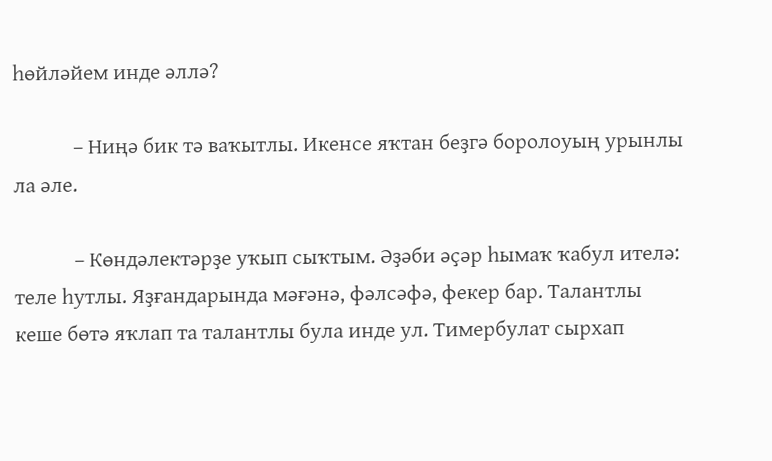һөйләйем инде әллә?

            – Ниңә бик тә ваҡытлы. Икенсе яҡтан беҙгә боролоуың урынлы ла әле.

            – Көндәлектәрҙе уҡып сыҡтым. Әҙәби әҫәр һымаҡ ҡабул ителә: теле һутлы. Яҙғандарында мәғәнә, фәлсәфә, фекер бар. Талантлы кеше бөтә яҡлап та талантлы була инде ул. Тимербулат сырхап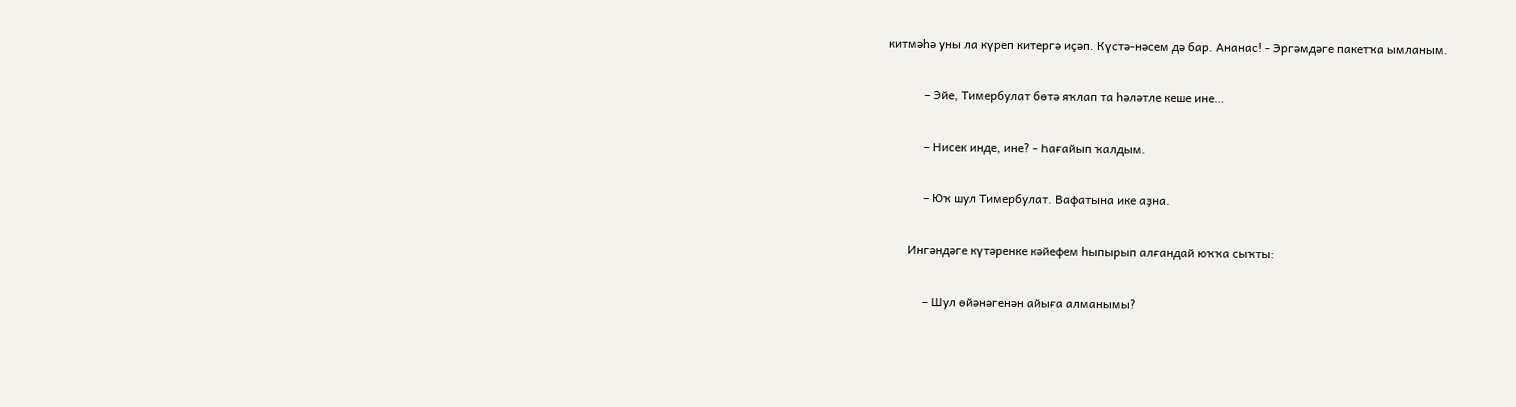китмәһә уны ла күреп китергә иҫәп. Күстә-нәсем дә бар. Ананас! - Эргәмдәге пакетҡа ымланым.

            – Эйе, Тимербулат бөтә яҡлап та һәләтле кеше ине…

            – Нисек инде, ине? - Һағайып ҡалдым.

            – Юҡ шул Тимербулат. Вафатына ике аҙна.

       Ингәндәге күтәренке кәйефем һыпырып алғандай юҡҡа сыҡты:

            – Шул өйәнәгенән айыға алманымы?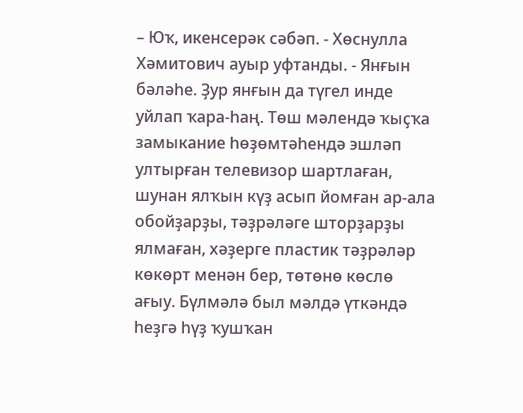– Юҡ, икенсерәк сәбәп. - Хөснулла Хәмитович ауыр уфтанды. - Янғын бәләһе. Ҙур янғын да түгел инде уйлап ҡара-һаң. Төш мәлендә ҡыҫҡа замыкание һөҙөмтәһендә эшләп ултырған телевизор шартлаған, шунан ялҡын күҙ асып йомған ар-ала обойҙарҙы, тәҙрәләге шторҙарҙы ялмаған, хәҙерге пластик тәҙрәләр көкөрт менән бер, төтөнө көслө ағыу. Бүлмәлә был мәлдә үткәндә һеҙгә һүҙ ҡушҡан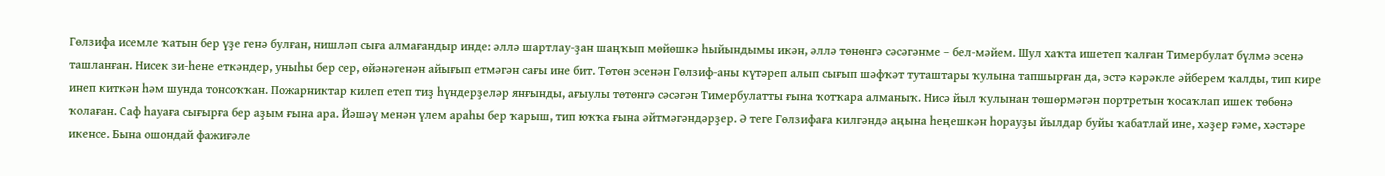Гөлзифа исемле ҡатын бер үҙе генә булған, нишләп сыға алмағандыр инде: әллә шартлау-ҙан шаңҡып мөйөшкә һыйындымы икән, әллә төнөнгә сәсәгәнме – бел-мәйем. Шул хаҡта ишетеп ҡалған Тимербулат бүлмә эсенә ташланған. Нисек зи-һене еткәндер, уныһы бер сер, өйәнәгенән айығып етмәгән сағы ине бит. Төтөн эсенән Гөлзиф-аны күтәреп алып сығып шәфҡәт туташтары ҡулына тапшырған да, эстә кәрәкле әйберем ҡалды, тип кире инеп киткән һәм шунда тонсоҡҡан. Пожарниктар килеп етеп тиҙ һүндерҙеләр янғынды, ағыулы төтөнгә сәсәгән Тимербулатты ғына ҡотҡара алманыҡ. Нисә йыл ҡулынан төшөрмәгән портретын ҡосаҡлап ишек төбөнә ҡолаған. Саф һауаға сығырға бер аҙым ғына ара. Йәшәү менән үлем араһы бер ҡарыш, тип юҡҡа ғына әйтмәгәндәрҙер. Ә теге Гөлзифаға килгәндә аңына һеңешкән һорауҙы йылдар буйы ҡабатлай ине, хәҙер ғәме, хәстәре икенсе. Бына ошондай фажиғәле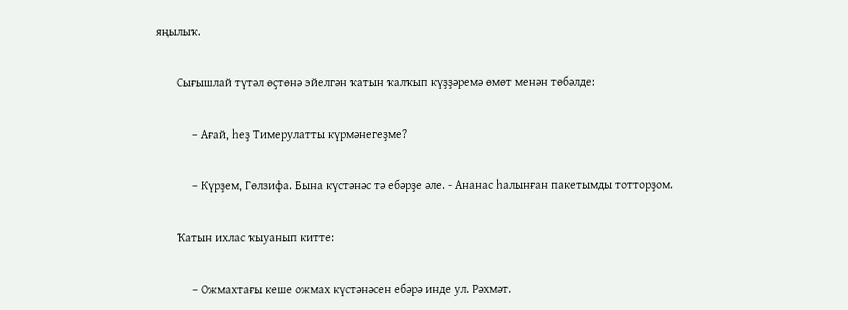яңылыҡ.

       Сығышлай түтәл өҫтөнә эйелгән ҡатын ҡалҡып күҙҙәремә өмөт менән төбәлде:

            – Ағай, һеҙ Тимерулатты күрмәнегеҙме?

            – Күрҙем, Гөлзифа. Бына күстәнәс тә ебәрҙе әле. - Ананас һалынған пакетымды тотторҙом.

       Ҡатын ихлас ҡыуанып китте:

            – Ожмахтағы кеше ожмах күстәнәсен ебәрә инде ул. Рәхмәт.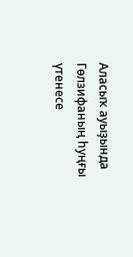Аласыҡ ауыҙында Гөлзифаның һуңғы үтенесе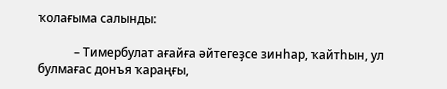ҡолағыма салынды:

            – Тимербулат ағайға әйтегеҙсе зинһар, ҡайтһын, ул булмағас донъя ҡараңғы,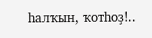һалҡын, ҡотһоҙ!..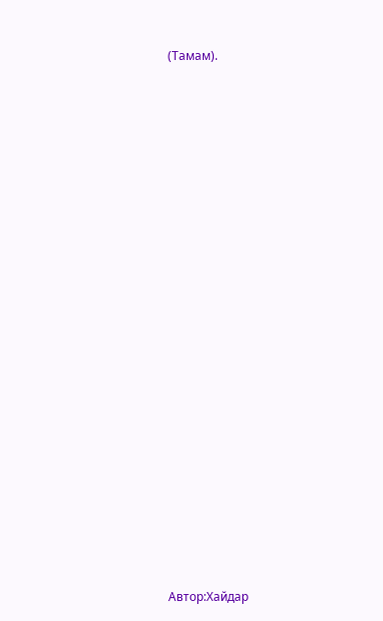(Тамам).





















Автор:Хайдар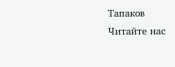Тапаков
Читайте нас